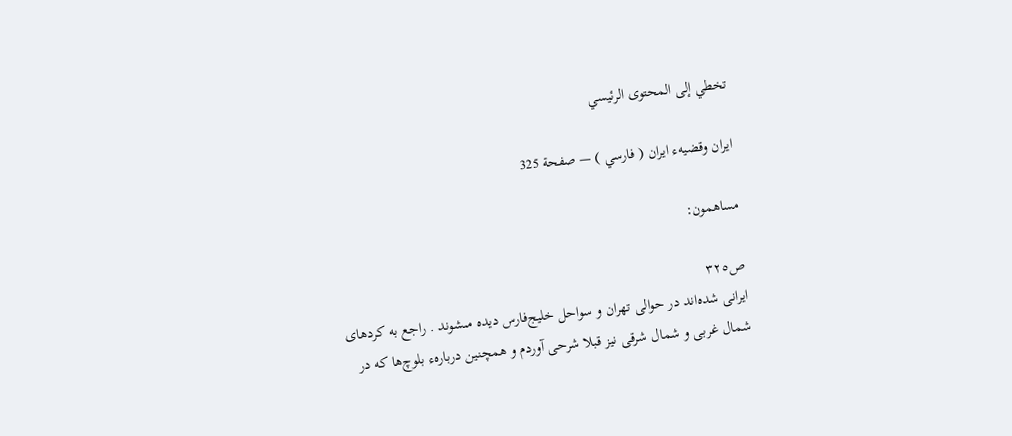تخطي إلى المحتوى الرئيسي

ايران وقضيهء ايران ( فارسي ) — صفحة 325

مساهمون:

ص٣٢٥
ايرانى شده‌اند در حوالى تهران و سواحل خليج‌فارس ديده مىشوند . راجع به كردهاى شمال غربى و شمال شرقى نيز قبلا شرحى آوردم و همچنين دربارهء بلوچ‌ها كه در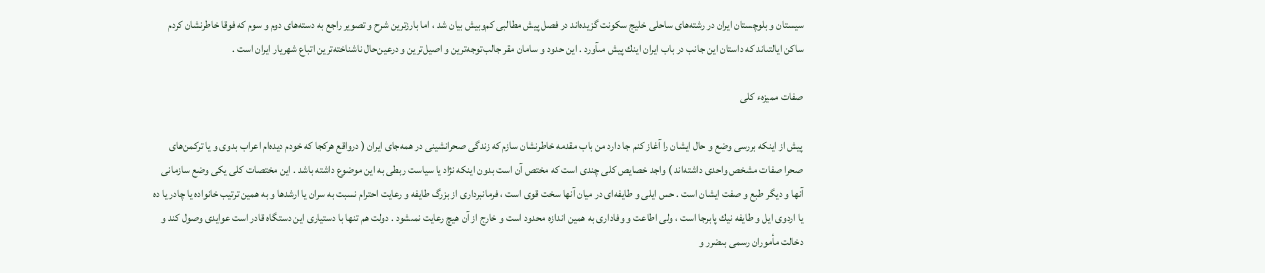سيستان و بلوچستان ايران در رشته‌هاى ساحلى خليج سكونت گزيده‌اند در فصل پيش مطالبى كم‌وبيش بيان شد ، اما بارزترين شرح و تصوير راجع به دسته‌هاى دوم و سوم كه فوقا خاطرنشان كردم ساكن ايالتىاند كه داستان اين جانب در باب ايران اينك پيش مىآورد . اين حدود و سامان مقر جالب‌توجه‌ترين و اصيل‌ترين و درعين‌حال ناشناخته‌ترين اتباع شهريار ايران است .

صفات مميزهء كلى

پيش از اينكه بررسى وضع و حال ايشان را آغاز كنم جا دارد من باب مقدمه خاطرنشان سازم كه زندگى صحرانشينى در همه‌جاى ايران ( درواقع هركجا كه خودم ديده‌ام اعراب بدوى و يا تركمن‌هاى صحرا صفات مشخص واحدى داشته‌اند ) واجد خصايص كلى چندى است كه مختص آن است بدون اينكه نژاد يا سياست ربطى به اين موضوع داشته باشد . اين مختصات كلى يكى وضع سازمانى آنها و ديگر طبع و صفت ايشان است . حس ايلى و طايفه‌اى در ميان آنها سخت قوى است ، فرمانبردارى از بزرگ طايفه و رعايت احترام نسبت به سران يا ارشدها و به همين ترتيب خانواده يا چادر يا ده يا اردوى ايل و طايفه نيك پابرجا است ، ولى اطاعت و وفادارى به همين اندازه محدود است و خارج از آن هيچ رعايت نمىشود . دولت هم تنها با دستيارى اين دستگاه قادر است عوايدى وصول كند و دخالت مأموران رسمى بىضرر و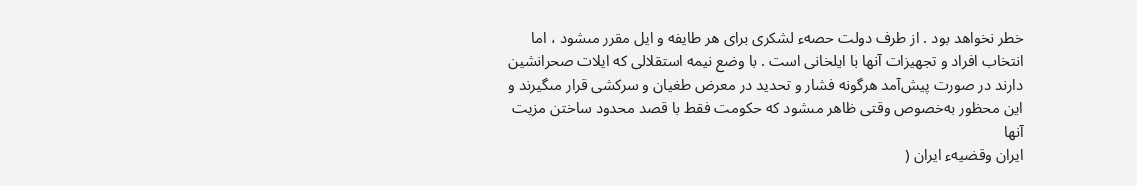خطر نخواهد بود . از طرف دولت حصهء لشكرى براى هر طايفه و ايل مقرر مىشود ، اما انتخاب افراد و تجهيزات آنها با ايلخانى است . با وضع نيمه استقلالى كه ايلات صحرانشين دارند در صورت پيش‌آمد هرگونه فشار و تحديد در معرض طغيان و سركشى قرار مىگيرند و اين محظور به‌خصوص وقتى ظاهر مىشود كه حكومت فقط با قصد محدود ساختن مزيت آنها
ايران وقضيهء ايران (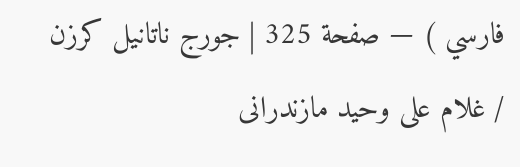فارسي ) — صفحة 325 | جورج ناتانيل كرزن / غلام على وحيد مازندرانى